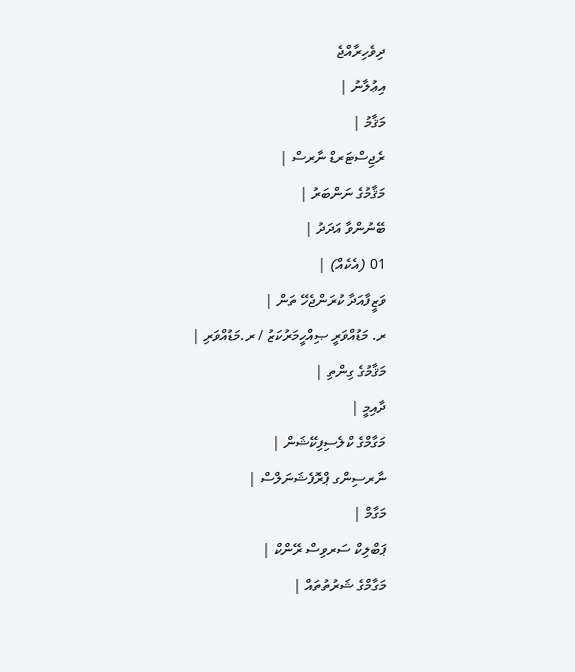ދިވެހިރާއްޖެ
އިޢުލާނު |
މަޤާމު |
ރެޖިސްޓަރޑް ނާރސް |
މަޤާމުގެ ނަންބަރު |
ބޭނުންވާ އަދަދު |
01 (އެކެއް) |
ވަޒީފާއަދާ ކުރަންޖެހޭ ތަން |
ރ. މަޑުއްވަރީ ޞިއްހީމަރުކަޒު / ރ.މަޑުއްވަރި |
މަޤާމުގެ ގިންތި |
ދާއިމީ |
މަގާމްގެ ކްލެސިފިކޭޝަން |
ނާރސިންގ ޕްރޮފެޝަނަލްސް |
މަގާމް |
ޕަބްލިކް ސަރވިސް ރޭންކް |
މަގާމްގެ ޝަރުތުތައް |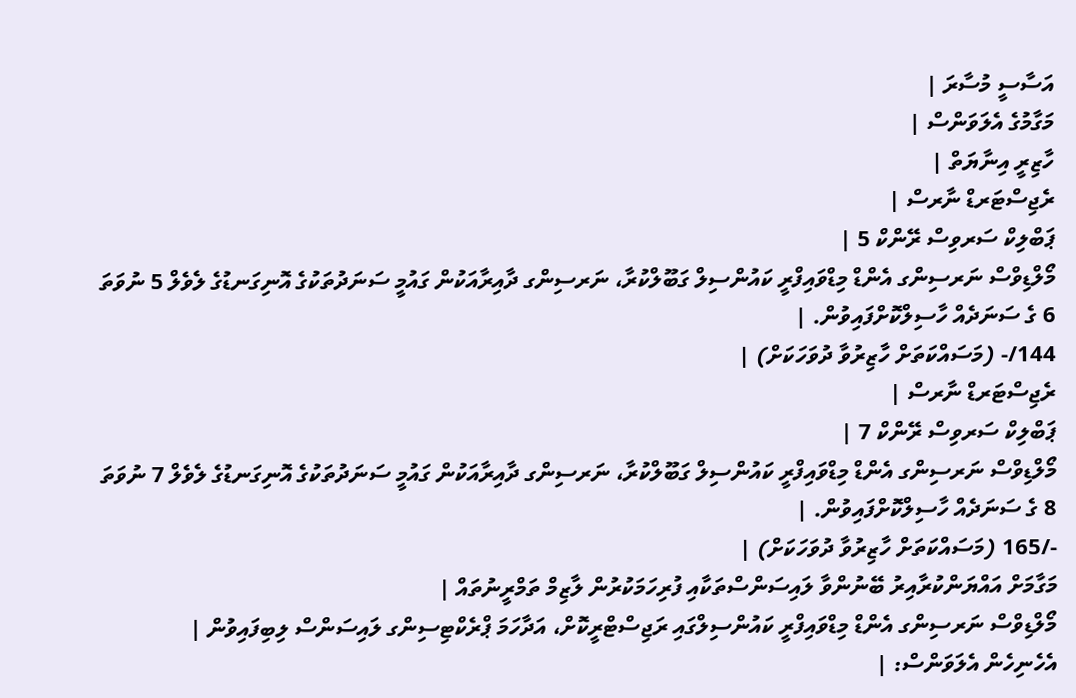އަސާސީ މުސާރަ |
މަގާމުގެ އެލަވަންސް |
ހާޒިރީ އިނާޔަތް |
ރެޖިސްޓަރޑް ނާރސް |
ޕަބްލިކް ސަރވިސް ރޭންކް 5 |
މޯލްޑިވްސް ނަރސިންގ އެންޑް މިޑްވައިފްރީ ކައުންސިލް ގަބޫލްކުރާ، ނަރސިންގ ދާއިރާއަކުން ގައުމީ ސަނަދުތަކުގެ އޮނިގަނޑުގެ ލެވެލް 5 ނުވަތަ 6 ގެ ސަނަދެއް ހާސިލްކޮށްފައިވުން. |
144/- (މަސައްކަތަށް ހާޒިރުވާ ދުވަހަކަށް) |
ރެޖިސްޓަރޑް ނާރސް |
ޕަބްލިކް ސަރވިސް ރޭންކް 7 |
މޯލްޑިވްސް ނަރސިންގ އެންޑް މިޑްވައިފްރީ ކައުންސިލް ގަބޫލްކުރާ، ނަރސިންގ ދާއިރާއަކުން ގައުމީ ސަނަދުތަކުގެ އޮނިގަނޑުގެ ލެވެލް 7 ނުވަތަ 8 ގެ ސަނަދެއް ހާސިލްކޮށްފައިވުން. |
-/165 (މަސައްކަތަށް ހާޒިރުވާ ދުވަހަކަށް) |
މަގާމަށް އައްޔަންކުރާއިރު ބޭނުންވާ ލައިސަންސްތަކާއި ފުރިހަމަކުރުން ލާޒިމް ތަމްރީނުތައް |
މޯލްޑިވްސް ނަރސިންގ އެންޑް މިޑްވައިފްރީ ކައުންސިލްގައި ރަޖިސްޓްރީކޮށް، އަދާހަމަ ޕްރެކްޓިސިންގ ލައިސަންސް ލިބިފައިވުން |
އެހެނިހެން އެލަވަންސް: |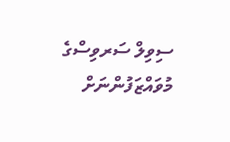ސިވިލް ސަރވިސްގެ މުވައްޒަފުންނަށް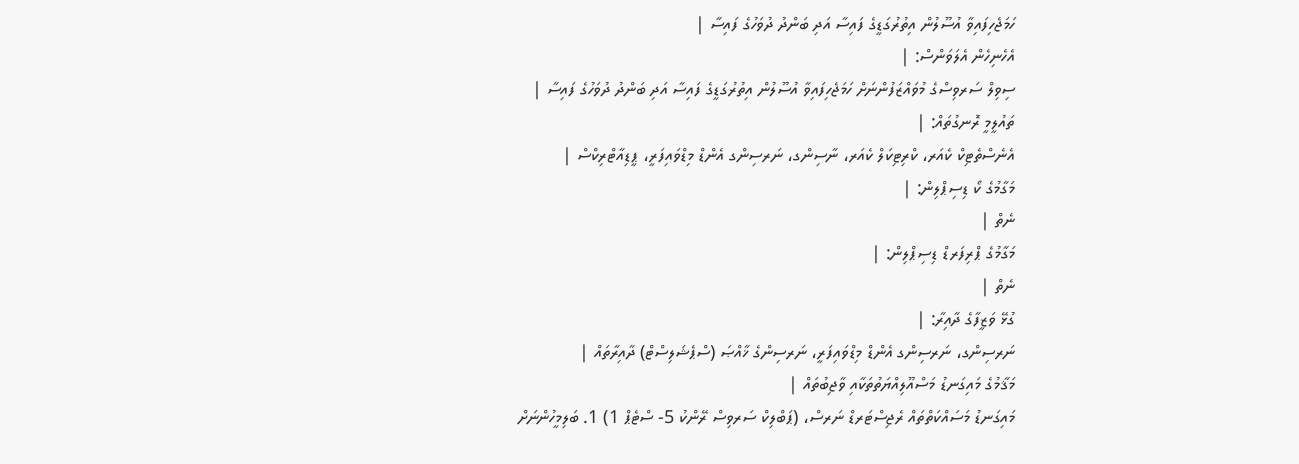ހަމަޖެހިފައިވާ އުސޫލުން އިތުރުގަޑީގެ ފައިސާ އަދި ބަންދު ދުވަހުގެ ފައިސާ |
އެހެނިހެން އެލަވަންސް: |
ސިވިލް ސަރވިސްގެ މުވައްޒަފުންނަށް ހަމަޖެހިފައިވާ އުސޫލުން އިތުރުގަޑީގެ ފައިސާ އަދި ބަންދު ދުވަހުގެ ފައިސާ |
ތައުލީމީ ރޮނގުތައް: |
އެނެސްތެޓިކް ކެއަރ، ކްރިޓިކަލް ކެއަރ، ނާސިންގ، ނަރސިންގ އެންޑް މިޑްވައިފަރީ، ޕީޑިއާޓްރިކްސް |
މަގާމުގެ ކޯ ޑިސިޕްލިން: |
ނެތް |
މަގާމުގެ ޕްރިފަރޑް ޑިސިޕްލިން: |
ނެތް |
ގުޅޭ ވަޒީފާގެ ދާއިރާ: |
ނަރސިންގ، ނަރސިންގ އެންޑް މިޑްވައިފަރީ، ނަރސިންގެ ޚާއްޞަ (ސްޕެޝަލިސްޓް) ދާއިރާތައް |
މަޤާމުގެ މައިގަނޑު މަސްއޫލިއްޔަތުތަކާއި ވާޖިބުތައް |
މައިގަނޑު މަސައްކަތްތައް ރެޖިސްޓަރޑް ނަރސް، (ޕަބްލިކް ސަރވިސް ރޭންކު 5- ސްޓެޕް 1) 1. ބަލިމީހުންނަށް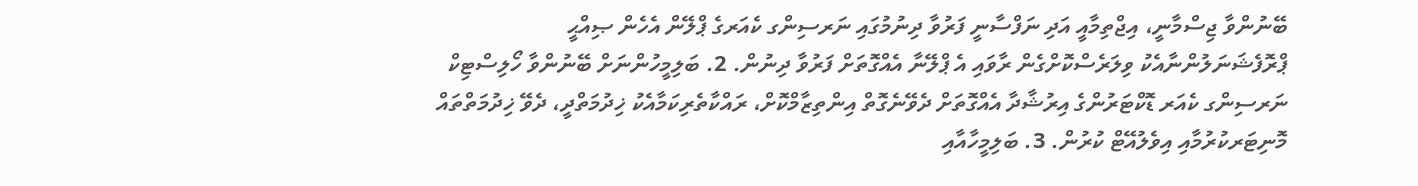ބޭނުންވާ ޖިސްމާނީ، އިޖްތިމާއީ އަދި ނަފްސާނީ ފަރުވާ ދިނުމުގައި ނަރސިންގ ކެއަރގެ ޕްލޭން އެހެން ޞިއްޙީ ޕްރޮފެޝަނަލުންނާއެކު ވިލަރެސްކޮށްގެން ރާވައި އެ ޕްލޭނާ އެއްގޮތަށް ފަރުވާ ދިނުން. 2. ބަލިމީހުންނަށް ބޭނުންވާ ހޯލިސްޓިކް ނަރސިންގ ކެއަރ ޑޮކްޓަރުންގެ އިރުޝާދާ އެއްގޮތަށް ދެވޭނެގޮތް އިންތިޒާމްކޮށް، ރައްކާތެރިކަމާއެކު ޚިދުމަތްދީ، ދެވޭ ޚިދުމަތްތައް މޮނިޓަރކުރުމާއި އިވެލުއޭޓް ކުރުން. 3. ބަލިމީހާއާއި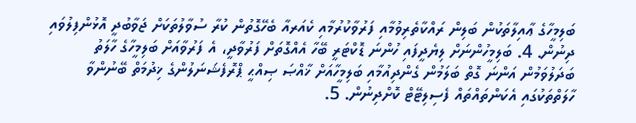ބަލިމީހާގެ ޢާއިލާތަކުން ބަލިން ރައްކާތެރިވުމާއި ފަރުވާކުރުމާއި ކެއަރއާ ބެހޭގޮތުން ކުރާ ސުވާލުތަކަށް ޖަވާބުދީ އޮޅުންފިލުވައި ދިނުން. 4. ބަލިމީހުންނަށް ލިޔެދީފައި ހުންނަ ޑޮކްޓަރީ ބޭހާ އެއްގޮތަށް ފަރުވާދީ، އެ ފަރުވާއަށް ބަލިމީހާގެ ހާލަތު ބަދަލުވަމުން އަންނަ ގޮތް ބަލަމުން ގެންދިއުމާއި ބަލިމީހާއަށް ޚާއްޞަ ޞިއްޙީ ޕްރޮފެޝަނަލުންގެ ޚިދުމަތް ބޭނުންވާ ހާލަތްތަކުގައި އެކަންތައްތައް ފެސިލިޓޭޓް ކޮށްދިނުން. 5.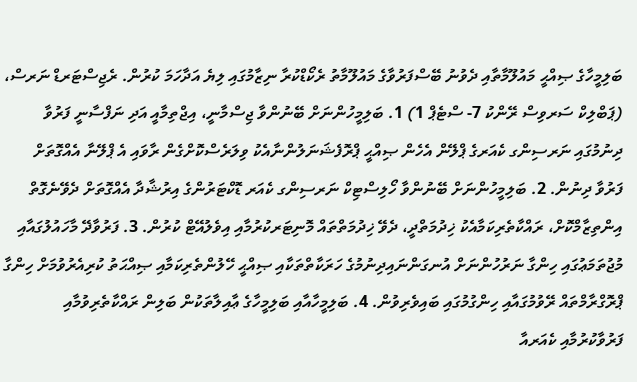ބަލިމީހާގެ ޞިއްޙީ މައުލޫމާތާއި ދެވުނު ބޭސްފަރުވާގެ މައުލޫމާތު ރެކޯޑްކުރާ ނިޒާމުގައި ލިޔެ އަދާހަމަ ކުރުން. ރެޖިސްޓަރޑް ނަރސް، (ޕަބްލިކް ސަރވިސް ރޭންކު 7- ސްޓެޕް 1) 1. ބަލިމީހުންނަށް ބޭނުންވާ ޖިސްމާނީ، އިޖްތިމާއީ އަދި ނަފްސާނީ ފަރުވާ ދިނުމުގައި ނަރސިންގ ކެއަރގެ ޕްލޭން އެހެން ޞިއްޙީ ޕްރޮފެޝަނަލުންނާއެކު ވިލަރެސްކޮށްގެން ރާވައި އެ ޕްލޭނާ އެއްގޮތަށް ފަރުވާ ދިނުން. 2. ބަލިމީހުންނަށް ބޭނުންވާ ހޯލިސްޓިކް ނަރސިންގ ކެއަރ ޑޮކްޓަރުންގެ އިރުޝާދާ އެއްގޮތަށް ދެވޭނެގޮތް އިންތިޒާމްކޮށް، ރައްކާތެރިކަމާއެކު ޚިދުމަތްދީ، ދެވޭ ޚިދުމަތްތައް މޮނިޓަރކުރުމާއި އިވެލުއޭޓް ކުރުން. 3. ފަރުވާދޭ މާހައުލުގައާއި މުޖުތަމަޢުގައި ހިންގާ ނަރުހުންނަށް އުނގަންނައިދިނުމުގެ ހަރަކާތްތަކާއި ޞިއްޙީ ހޭލުންތެރިކަމާއި ޞިއްޙަތު ކުރިއެރުވުމަށް ހިންގާ ޕްރޮގްރާމްތައް ރޭވުމުގައާއި ހިންގުމުގައި ބައިވެރިވުން. 4. ބަލިމީހާއާއި ބަލިމީހާގެ ޢާއިލާތަކުން ބަލިން ރައްކާތެރިވުމާއި ފަރުވާކުރުމާއި ކެއަރއާ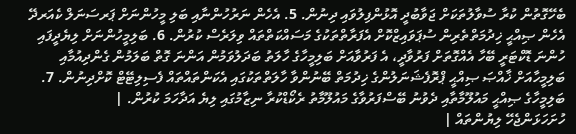ބެހޭގޮތުން ކުރާ ސުވާލުތަކަށް ޖަވާބުދީ އޮޅުންފިލުވައި ދިނުން. 5. އެހެން ނަރުހުންނާއި ބަލި މީހުންނަށް ޕަރސަނަލް ކެއަރދޭ އެހެން ޞިއްޙީ ޚިދުމަތްތެރިން ސުޕަވައިޒްކޮށް އެފަރާތްތަކުގެ މަސައްކަތްތައް ވިލަރެސް ކުރުން. 6. ބަލިމީހުންނަށް ލިޔެދީފައި ހުންނަ ޑޮކްޓަރީ ބޭހާ އެއްގޮތަށް ފަރުވާދީ، އެ ފަރުވާއަށް ބަލިމީހާގެ ހާލަތު ބަދަލުވަމުން އަންނަ ގޮތް ބަލަމުން ގެންދިއުމާއި ބަލިމީހާއަށް ޚާއްޞަ ޞިއްޙީ ޕްރޮފެޝަނަލުންގެ ޚިދުމަތް ބޭނުންވާ ހާލަތްތަކުގައި އެކަންތައްތައް ފެސިލިޓޭޓް ކޮށްދިނުން. 7. ބަލިމީހާގެ ޞިއްޙީ މައުލޫމާތާއި ދެވުނު ބޭސްފަރުވާގެ މައުލޫމާތު ރެކޯޑްކުރާ ނިޒާމުގައި ލިޔެ އަދާހަމަ ކުރުން. |
ހުށަހަޅަންޖެހޭ ލިޔުންތައް |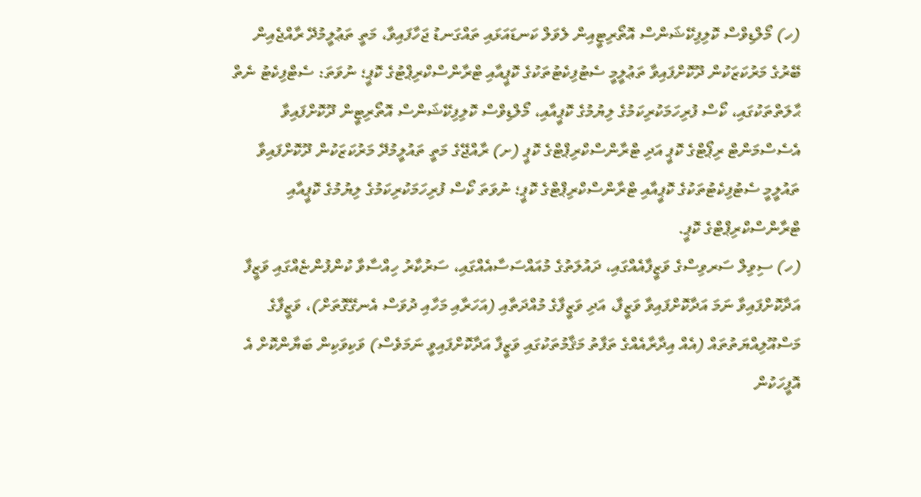(ހ) މޯލްޑިވްސް ކޮލިފިކޭޝަންސް އޮތޯރިޓީއިން ލެވަލް ކަނޑައަޅައި ތައްގަނޑު ޖަހާފައިވާ، މަތީ ތަޢުލީމުދޭ ރާއްޖެއިން ބޭރުގެ މަރުކަޒަކުން ދޫކޮށްފައިވާ ތަޢުލީމީ ސެޓުފިކެޓުތަކުގެ ކޮޕީއާއި ޓްރާންސްކްރިޕްޓުގެ ކޮޕީ؛ ނުވަތަ: ސެޓްފިކެޓު ނެތް ޙާލަތްތަކުގައި، ކޯސް ފުރިހަމަކުރިކަމުގެ ލިޔުމުގެ ކޮޕީއާއި، މޯލްޑިވްސް ކޮލިފިކޭޝަންސް އޮތޯރިޓީން ދޫކޮށްފައިވާ އެސެސްމަންޓް ރިޕޯޓްގެ ކޮޕީ އަދި ޓްރާންސްކްރިޕްޓްގެ ކޮޕީ (ށ) ރާއްޖޭގެ މަތީ ތައުލީމުދޭ މަރުކަޒަކުން ދޫކޮށްފައިވާ ތައުލީމީ ސެޓުފިކެޓުތަކުގެ ކޮޕީއާއި ޓްރާންސްކްރިޕްޓްގެ ކޮޕީ؛ ނުވަތަ ކޯސް ފުރިހަމަކުރިކަމުގެ ލިޔުމުގެ ކޮޕީއާއި ޓްރާންސްކްރިޕްޓްގެ ކޮޕީ.
(ހ) ސިވިލް ސަރވިސްގެ ވަޒީފާއެއްގައި، ދައުލަތުގެ މުއައްސަސާއެއްގައި، ސަރުކާރު ހިއްސާވާ ކުންފުންޏެއްގައި ވަޒީފާ އަދާކޮށްފައިވާ ނަމަ އަދާކޮށްފައިވާ ވަޒީފާ، އަދި ވަޒީފާގެ މުއްދަތާއި (އަހަރާއި މަހާއި ދުވަސް އެނގޭގޮތަށް)، ވަޒީފާގެ މަސްއޫލިއްޔަތުތައް (އެއް އިދާރާއެއްގެ ތަފާތު މަޤާމުތަކުގައި ވަޒީފާ އަދާކޮށްފައިވީ ނަމަވެސް) ވަކިވަކިން ބަޔާންކޮށް އެ އޮފީހަކުން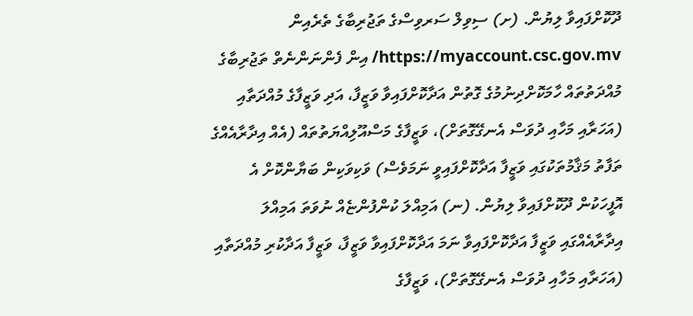ދޫކޮށްފައިވާ ލިޔުން. (ށ) ސިވިލް ސަރވިސްގެ ތަޖުރިބާގެ ތެރެއިން https://myaccount.csc.gov.mv/ އިން ފެންނަންނެތް ތަޖުރިބާގެ މުއްދަތުތައް ހާމަކޮށްދިނުމުގެ ގޮތުން އަދާކޮށްފައިވާ ވަޒީފާ، އަދި ވަޒީފާގެ މުއްދަތާއި (އަހަރާއި މަހާއި ދުވަސް އެނގޭގޮތަށް)، ވަޒީފާގެ މަސްއޫލިއްޔަތުތައް (އެއް އިދާރާއެއްގެ ތަފާތު މަޤާމުތަކުގައި ވަޒީފާ އަދާކޮށްފައިވީ ނަމަވެސް) ވަކިވަކިން ބަޔާންކޮށް އެ އޮފީހަކުން ދޫކޮށްފައިވާ ލިޔުން. (ނ) އަމިއްލަ ކުންފުންޏެއް ނުވަތަ އަމިއްލަ އިދާރާއެއްގައި ވަޒީފާ އަދާކޮށްފައިވާ ނަމަ އަދާކޮށްފައިވާ ވަޒީފާ، ވަޒީފާ އަދާކުރި މުއްދަތާއި (އަހަރާއި މަހާއި ދުވަސް އެނގޭގޮތަށް)، ވަޒީފާގެ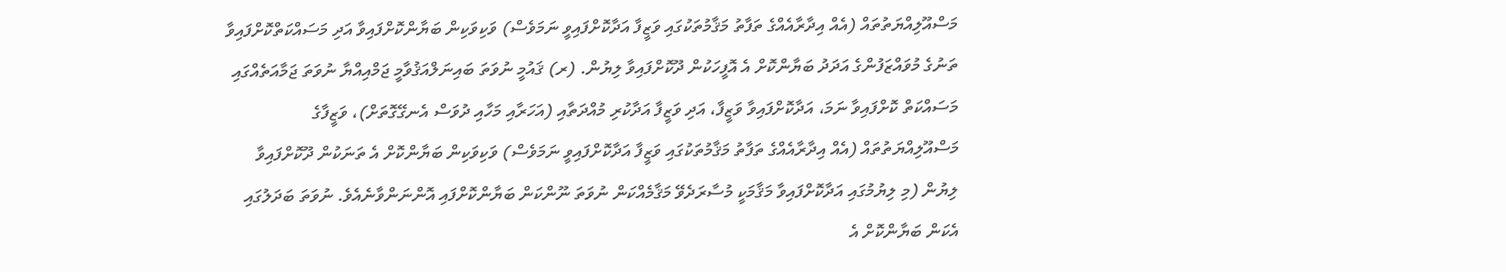މަސްއޫލިއްޔަތުތައް (އެއް އިދާރާއެއްގެ ތަފާތު މަޤާމުތަކުގައި ވަޒީފާ އަދާކޮށްފައިވީ ނަމަވެސް) ވަކިވަކިން ބަޔާންކޮށްފައިވާ އަދި މަސައްކަތްކޮށްފައިވާ ތަނުގެ މުވައްޒަފުންގެ އަދަދު ބަޔާންކޮށް އެ އޮފީހަކުން ދޫކޮށްފައިވާ ލިޔުން. (ރ) ޤައުމީ ނުވަތަ ބައިނަލްއަޤުވާމީ ޖަމްއިއްޔާ ނުވަތަ ޖަމާއަތެއްގައި މަސައްކަތް ކޮށްފައިވާ ނަމަ، އަދާކޮށްފައިވާ ވަޒީފާ، އަދި ވަޒީފާ އަދާކުރި މުއްދަތާއި (އަހަރާއި މަހާއި ދުވަސް އެނގޭގޮތަށް)، ވަޒީފާގެ މަސްއޫލިއްޔަތުތައް (އެއް އިދާރާއެއްގެ ތަފާތު މަޤާމުތަކުގައި ވަޒީފާ އަދާކޮށްފައިވީ ނަމަވެސް) ވަކިވަކިން ބަޔާންކޮށް އެ ތަނަކުން ދޫކޮށްފައިވާ ލިޔުން (މި ލިޔުމުގައި އަދާކޮށްފައިވާ މަޤާމަކީ މުސާރަދެވޭ މަޤާމެއްކަން ނުވަތަ ނޫންކަން ބަޔާންކޮށްފައި އޮންނަންވާނެއެވެ. ނުވަތަ ބަދަލުގައި އެކަން ބަޔާންކޮށް އެ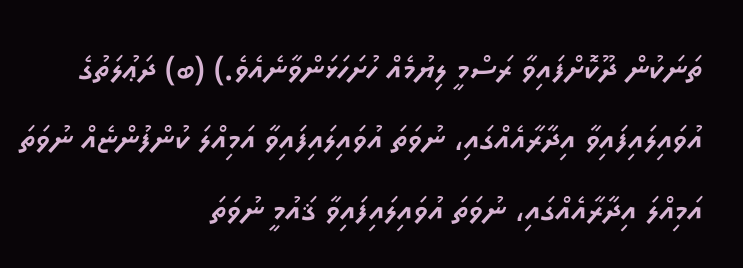ތަނަކުން ދޫކޮށްފައިވާ ރަސްމީ ލިޔުމެއް ހުށަހަޅަންވާނެއެވެ.) (ބ) ދަޢުލަތުގެ އުވައިލައިފައިވާ އިދާރާއެއްގައި، ނުވަތަ އުވައިލައިފައިވާ އަމިއްލަ ކުންފުންޏެއް ނުވަތަ އަމިއްލަ އިދާރާއެއްގައި، ނުވަތަ އުވައިލައިފައިވާ ޤައުމީ ނުވަތަ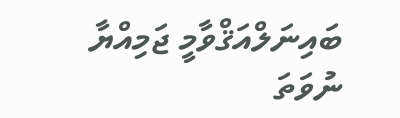ބައިނަލްއަޤްވާމީ ޖަމިއްޔާ ނުވަތަ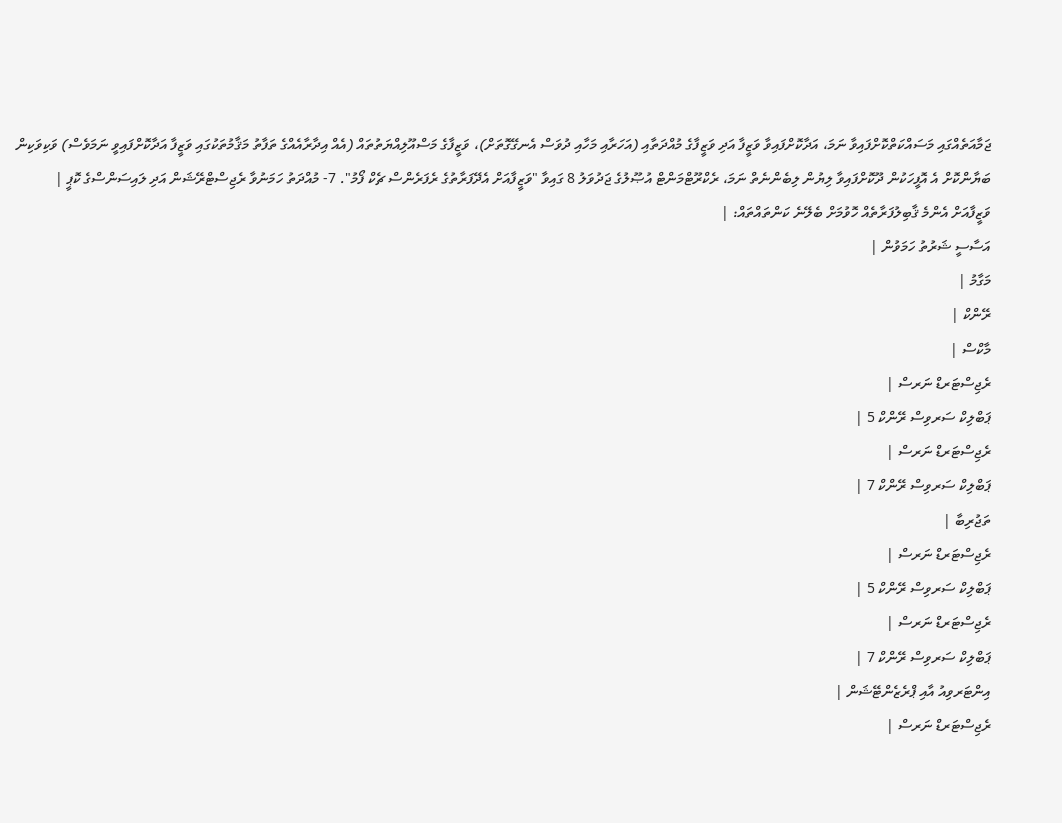ޖަމާއަތެއްގައި މަސައްކަތްކޮށްފައިވާ ނަމަ، އަދާކޮށްފައިވާ ވަޒީފާ އަދި ވަޒީފާގެ މުއްދަތާއި (އަހަރާއި މަހާއި ދުވަސް އެނގޭގޮތަށް)، ވަޒީފާގެ މަސްއޫލިއްޔަތުތައް (އެއް އިދާރާއެއްގެ ތަފާތު މަޤާމުތަކުގައި ވަޒީފާ އަދާކޮށްފައިވީ ނަމަވެސް) ވަކިވަކިން ބަޔާންކޮށް އެ އޮފީހަކުން ދޫކޮށްފައިވާ ލިޔުން ލިބެންނެތް ނަމަ، ރެކްރޫޓްމަންޓް އުޞޫލުގެ ޖަދުވަލު 8 ގައިވާ "ވަޒީފާއަށް އެދޭފަރާތުގެ ރެފަރެންސް ޗެކް ފޯމު". 7- މުއްދަތު ހަމަނުވާ ރެޖިސްޓްރޭޝަން އަދި ލައިސަންސްގެ ކޮޕީ |
ވަޒީފާއަށް އެންމެ ޤާބިލުފަރާތެއް ހޮވުމަށް ބެލޭނެ ކަންތައްތައް: |
އަސާސީ ޝަރުތު ހަމަވުން |
މަގާމު |
ރޭންކް |
މާކްސް |
ރެޖިސްޓަރޑް ނަރސް |
ޕަބްލިކް ސަރވިސް ރޭންކް 5 |
ރެޖިސްޓަރޑް ނަރސް |
ޕަބްލިކް ސަރވިސް ރޭންކް 7 |
ތަޖުރިބާ |
ރެޖިސްޓަރޑް ނަރސް |
ޕަބްލިކް ސަރވިސް ރޭންކް 5 |
ރެޖިސްޓަރޑް ނަރސް |
ޕަބްލިކް ސަރވިސް ރޭންކް 7 |
އިންޓަރވިއު އާއި ޕްރެޒެންޓޭޝަން |
ރެޖިސްޓަރޑް ނަރސް |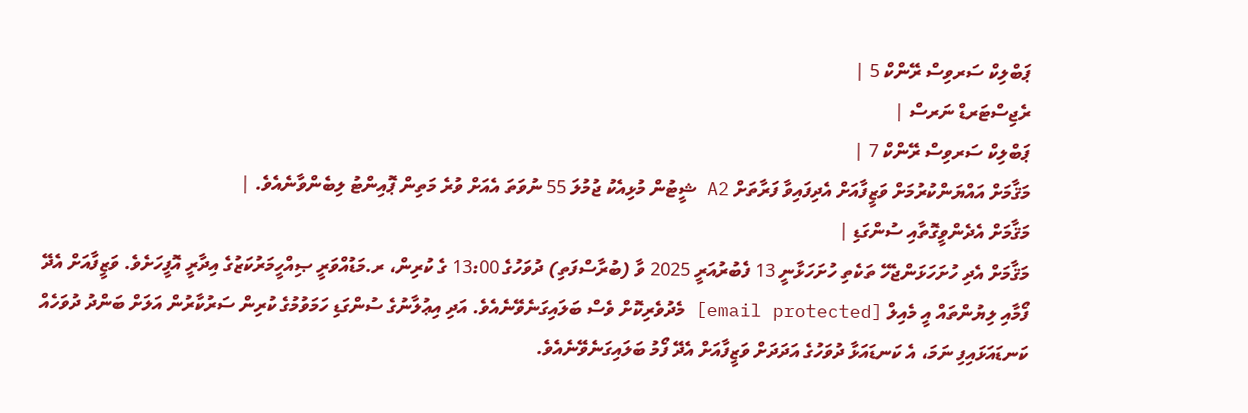ޕަބްލިކް ސަރވިސް ރޭންކް 5 |
ރެޖިސްޓަރޑް ނަރސް |
ޕަބްލިކް ސަރވިސް ރޭންކް 7 |
މަޤާމަށް އައްޔަންކުރުމަށް ވަޒީފާއަށް އެދިފައިވާ ފަރާތަށް A2 ޝީޓުން މުޅިއެކު ޖުމުލަ 55 ނުވަތަ އެއަށް ވުރެ މަތިން ޕޮއިންޓު ލިބެންވާނެއެވެ. |
މަޤާމަށް އެދެންވީގޮތާއި ސުންގަޑި |
މަޤާމަށް އެދި ހުށަހަޅަންޖެހޭ ތަކެތި ހުށަހަޅާނީ 13 ފެބުރުއަރީ 2025 ވާ (ބުރާސްފަތި) ދުވަހުގެ 13:00 ގެ ކުރިން، ރ.މަޑުއްވަރީ ޞިއްހީމަރުކަޒުގެ އިދާރީ އޮފީހަށެވެ. ވަޒީފާއަށް އެދޭ ފޯމާއި ލިޔުންތައް އީ މެއިލް [email protected] މެދުވެރިކޮށް ވެސް ބަލައިގަނެވޭނެއެވެ. އަދި އިޢުލާނުގެ ސުންގަޑި ހަމަވުމުގެ ކުރިން ސަރުކާރުން އަލަށް ބަންދު ދުވަހެއް ކަނޑައަޅައިފި ނަމަ، އެ ކަނޑައަޅާ ދުވަހުގެ އަދަދަށް ވަޒީފާއަށް އެދޭ ފޯމު ބަލައިގަނެވޭނެއެވެ.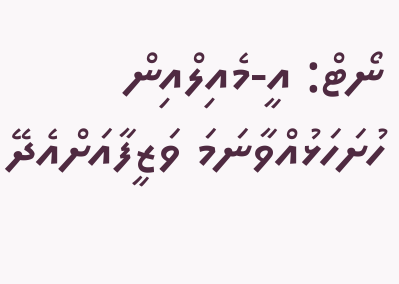ނޯޓް: އީ-މެއިލްއިން ހުށަހަޅުއްވާނަމަ ވަޒީފާއަށްއެދޭ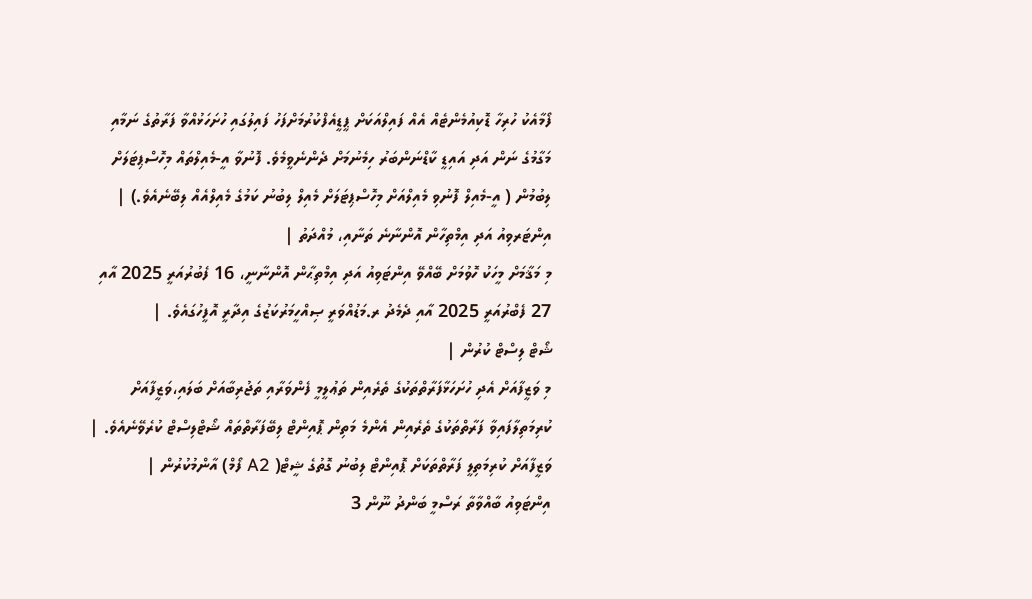ފޯމާއެކު ހުރިހާ ޑޮކިއުމެންޓެއް އެއް ފައިލްއަކަށް ޕީޑީއެފްކުރުމަށްފަހު ފައިލުގައި ހުށަހަޅުއްވާ ފަރާތުގެ ނަމާއި މަގާމުގެ ނަން އަދި އައިޑީ ކާޑްނަންބަރު ހިމެނުމަށް ދެންނެވީމެވެ. ފޮނުވާ އީ-މެއިލްތައް މިހޮސްޕިޓަލަށް ލިބުމުން ( އީ-މެއިލް ފޮނުވި މެއިލްއަށް މިހޮސްޕިޓަލަށް މެއިލް ލިބުނު ކަމުގެ މެއިލްއެއް ލިބޭނެއެވެ.) |
އިންޓަރވިއު އަދި އިމްތިހާން އޮންނާނެ ތަނާއި، މުއްދަތު |
މި މަޤާމަށް މީހަކު ހޮވުމަށް ބޭއްވޭ އިންޓަވިއު އަދި އިމްތިޙާން އޮންނާނީ، 16 ފެބުރުއަރީ 2025 އާއި 27 ފެބްރުއަރީ 2025 އާއި ދެމެދު ރ.މަޑުއްވަރީ ޞިއްހީމަރުކަޒުގެ އިދާރީ އޮފީހުގައެވެ. |
ޝޯޓް ލިސްޓް ކުރުން |
މި ވަޒީފާއަށް އެދި ހުށަހަޅާފަރާތްތަކުގެ ތެރެއިން ތަޢުލީމީ ފެންވަރާއި ތަޖުރިބާއަށް ބަލައި،ވަޒީފާއަށް ކުރިމަތިލާފައިވާ ފަރާތްތަކުގެ ތެރެއިން އެންމެ މަތިން ޕޮއިންޓް ލިބޭފަރާތްތައް ޝޯޓްލިސްޓް ކުރެވޭނެއެވެ. |
ވަޒީފާއަށް ކުރިމަތިލީ ފަރާތްތަކަށް ޕޮއިންޓް ލިބުނު ގޮތުގެ ޝީޓް( A2 ފޯމް) އާންމުކުރުން |
އިންޓަވިއު ބާއްވާތާ ރަސްމީ ބަންދު ނޫން 3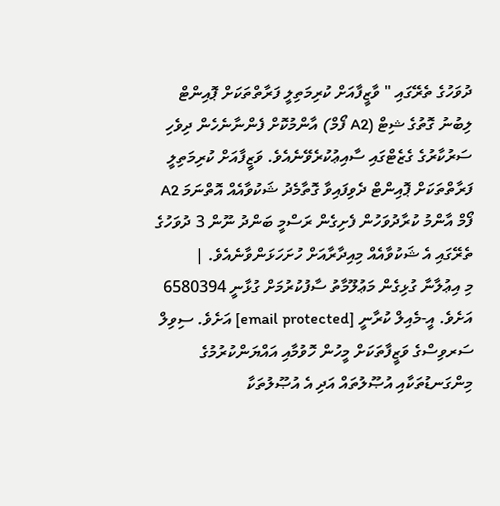ދުވަހުގެ ތެރޭގައި " ވާޒީފާއަށް ކުރިމަތިލީ ފަރާތްތަކަށް ޕޮއިންޓް ލިބުނު ގޮތުގެ ޝިޓް (A2 ފޯމް) އާންމުކޮށް ފެންނާނެހެން ދިވެހި ސަރުކާރުގެ ގެޒެޓްގައި ސާއިޢުކުރެވޭނެއެވެ. ވަޒީފާއަށް ކުރިމަތިލީ ފަރާތްތަކަށް ޕޮއިންޓް ދެވިފައިވާ ގޮތާމެދު ޝަކުވާއެއް އޮތްނަމަ A2 ފޯމް އާންމު ކުރާދުވަހުން ފެށިގެން ރަސްމީ ބަންދު ނޫން 3 ދުވަހުގެ ތެރޭގައި އެ ޝަކުވާއެއް މިއިދާރާއަށް ހުށަހަޅަންވާނެއެވެ. |
މި އިޢުލާނާ ގުޅިގެން މަޢުލޫމާތު ސާފުކުރުމަށް ގުޅާނީ 6580394 އަށެވެ. އީ-މެއިލް ކުރާނީ [email protected] އަށެވެ. ސިވިލް ސަރވިސްގެ ވަޒީފާތަކަށް މީހުން ހޮވުމާއި އައްޔަންކުރުމުގެ މިންގަނޑުތަކާއި އުޞޫލުތައް އަދި އެ އުޞޫލުތަކާ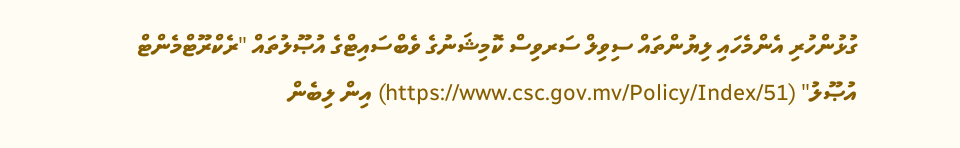ގުޅުންހުރި އެންމެހައި ލިޔުންތައް ސިވިލް ސަރވިސް ކޮމިޝަނުގެ ވެބްސައިޓްގެ އުޞޫލުތައް "ރެކްރޫޓްމެންޓް އުޞޫލު" (https://www.csc.gov.mv/Policy/Index/51) އިން ލިބެން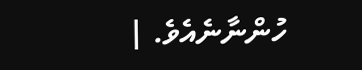ހުންނާނެއެވެ. |